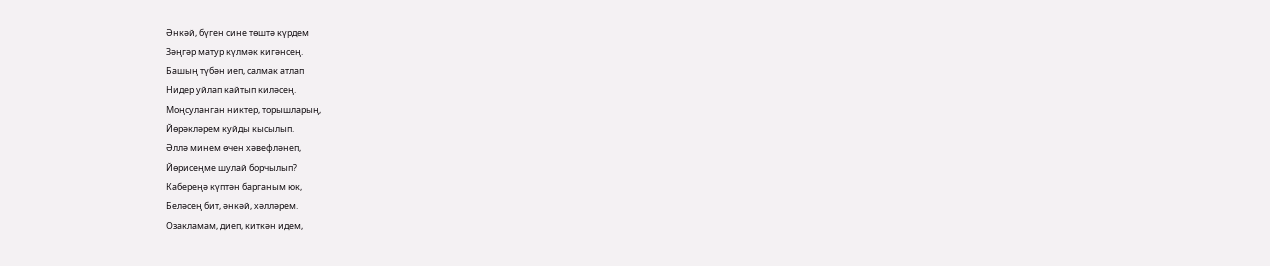Әнкәй, бүген сине төштә күрдем
Зәңгәр матур күлмәк кигәнсең.
Башың түбән иеп, салмак атлап
Нидер уйлап кайтып киләсең.
Моңсуланган никтер, торышларың,
Йөрәкләрем куйды кысылып.
Әллә минем өчен хәвефләнеп,
Йөрисеңме шулай борчылып?
Кабереңә күптән барганым юк,
Беләсең бит, әнкәй, хәлләрем.
Озакламам, диеп, киткән идем,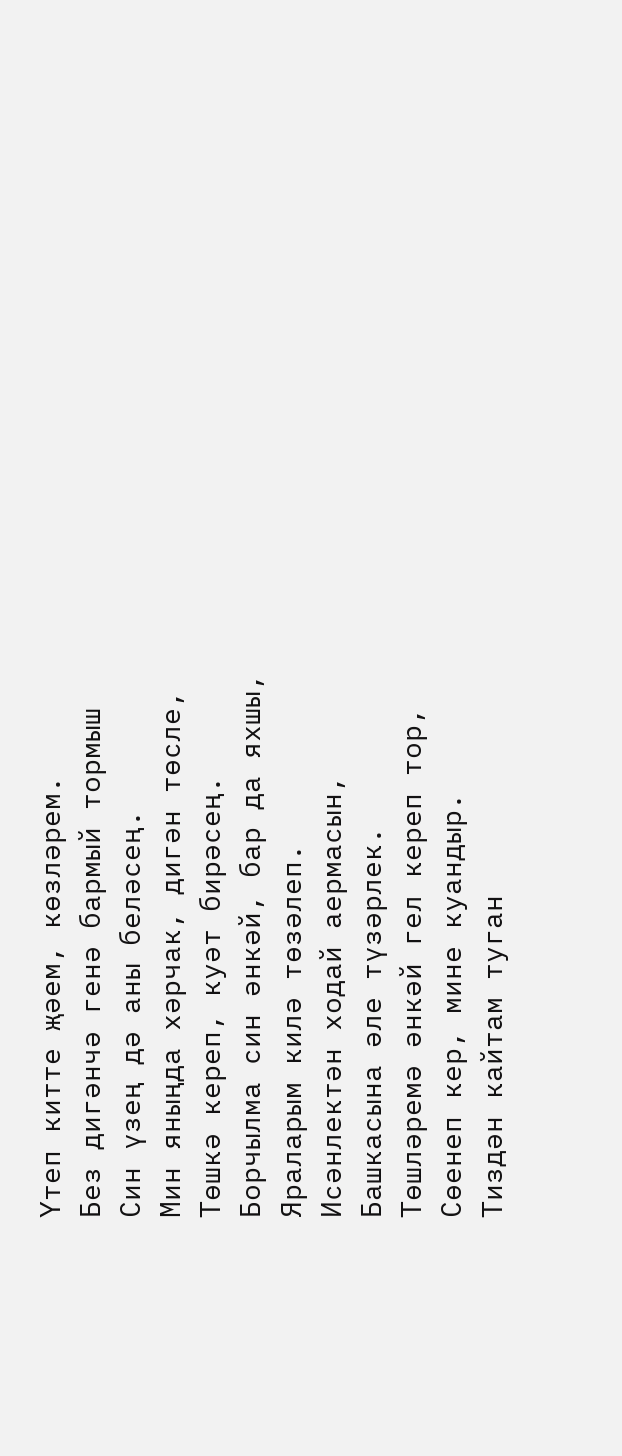Үтеп китте җәем, көзләрем.
Без дигәнчә генә бармый тормыш
Син үзең дә аны беләсең.
Мин яныңда хәрчак, дигән төсле,
Төшкә кереп, куәт бирәсең.
Борчылма син әнкәй, бар да яхшы,
Яраларым килә төзәлеп.
Исәнлектән ходай аермасын,
Башкасына әле түзәрлек.
Төшләремә әнкәй гел кереп тор,
Сөенеп кер, мине куандыр.
Тиздән кайтам туган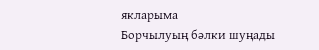якларыма
Борчылуың бәлки шуңады